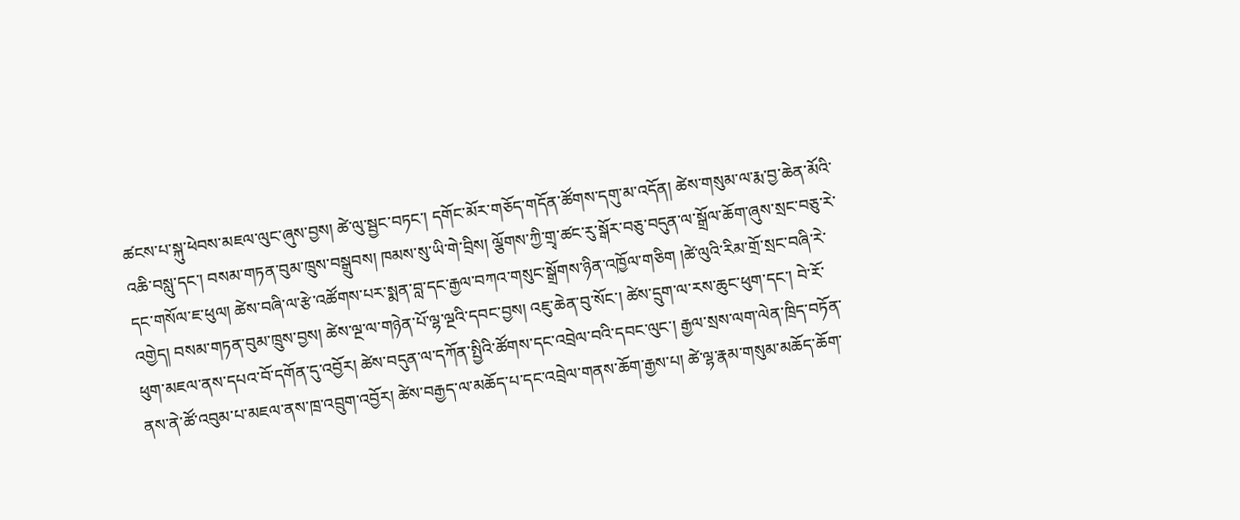ཚངས་པ་སྐུ་ཕེབས་མཇལ་ལུང་ཞུས་བྱས། ཚེ་ལུ་སྦྱང་བཏང་། དགོང་མོར་གཅོད་གདོན་ཚོགས་དགུ་མ་འདོན། ཚེས་གསུམ་ལ་རྨ་བྱ་ཆེན་མོའི་འཆི་བསླུ་དང་། བསམ་གཏན་བུམ་ཁྲུས་བསྒྲུབས། ཁམས་སུ་ཡི་གེ་བྲིས། ལྕོགས་ཀྱི་གྲྭ་ཚང་རུ་སྒོར་བཅུ་བདུན་ལ་སྒྲོལ་ཆོག་ཞུས་སྲང་བཅུ་རེ་དང་གསོལ་ཇ་ཕུལ། ཚེས་བཞི་ལ་རྩེ་འཚོགས་པར་སྨན་བླ་དང་རྒྱལ་བཀའ་གསུང་སྒྲོགས་ཉིན་འཁྱོལ་གཅིག །ཚེ་ལུའི་རིམ་གྲོ་སྲང་བཞི་རེ་འགྱེད། བསམ་གཏན་བུམ་ཁྲུས་བྱས། ཚེས་ལྔ་ལ་གཉེན་པོ་ལྷ་ལྔའི་དབང་བྱས། འཇུ་ཆེན་བུ་སོང་། ཚེས་དྲུག་ལ་རས་ཆུང་ཕུག་དང་། བེ་རོ་ཕུག་མཇལ་ནས་དཔའ་བོ་དགོན་དུ་འབྱོར། ཚེས་བདུན་ལ་དཀོན་སྤྱིའི་ཚོགས་དང་འབྲེལ་བའི་དབང་ལུང་། རྒྱལ་སྲས་ལག་ལེན་ཁྲིད་བཏོན་ནས་ནེ་ཚོ་འབུམ་པ་མཇལ་ནས་ཁྲ་འབྲུག་འབྱོར། ཚེས་བརྒྱད་ལ་མཆོད་པ་དང་འབྲེལ་གནས་ཆོག་རྒྱས་པ། ཚེ་ལྷ་རྣམ་གསུམ་མཆོད་ཆོག་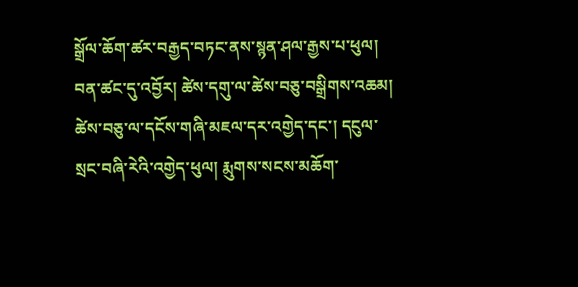སྒྲོལ་ཆོག་ཚར་བརྒྱད་བཏང་ནས་སྙན་ཤལ་རྒྱས་པ་ཕུལ། བན་ཚང་དུ་འབྱོར། ཚེས་དགུ་ལ་ཚེས་བཅུ་བསྒྲིགས་འཆམ། ཚེས་བཅུ་ལ་དངོས་གཞི་མཇལ་དར་འགྱེད་དང་། དངུལ་སྲང་བཞི་རེའི་འགྱེད་ཕུལ། རྨུགས་སངས་མཆོག་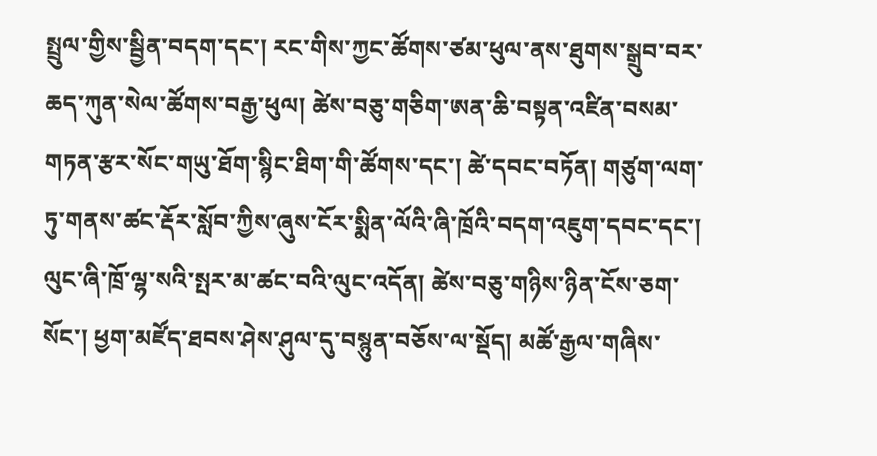སྤྲུལ་གྱིས་སྦྱིན་བདག་དང་། རང་གིས་ཀྱང་ཚོགས་ཙམ་ཕུལ་ནས་ཐུགས་སྒྲུབ་བར་ཆད་ཀུན་སེལ་ཚོགས་བརྒྱ་ཕུལ། ཚེས་བཅུ་གཅིག་ཨན་ཆི་བསྟན་འཛིན་བསམ་གཏན་རྩར་སོང་གཡུ་ཐོག་སྙིང་ཐིག་གི་ཚོགས་དང་། ཚེ་དབང་བཏོན། གཙུག་ལག་ཏུ་གནས་ཚང་རྡོར་སློབ་ཀྱིས་ཞུས་ངོར་སྨིན་ལོའི་ཞི་ཁྲོའི་བདག་འཇུག་དབང་དང་། ལུང་ཞི་ཁྲོ་ལྷ་སའི་སྤར་མ་ཚང་བའི་ལུང་འདོན། ཚེས་བཅུ་གཉིས་ཉིན་ངོས་ཅག་སོང་། ཕྱག་མཛོད་ཐབས་ཤེས་ཤུལ་དུ་བསྙུན་བཅོས་ལ་སྡོད། མཚོ་རྒྱལ་གཞིས་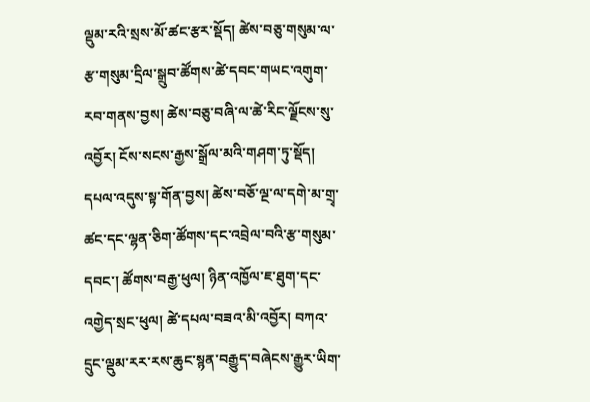ལྡུམ་རའི་སྲས་མོ་ཚང་རྩར་སྡོད། ཚེས་བཅུ་གསུམ་ལ་རྩ་གསུམ་དྲིལ་སྒྲུབ་ཚོགས་ཚེ་དབང་གཡང་འགུག་རབ་གནས་བྱས། ཚེས་བཅུ་བཞི་ལ་ཚེ་རིང་ལྗོངས་སུ་འབྱོར། ངོས་སངས་རྒྱས་སྒྲོལ་མའི་གཤག་ཏུ་སྡོད། དཔལ་འདུས་སྟ་གོན་བྱས། ཚེས་བཅོ་ལྔ་ལ་དགེ་མ་གྲྭ་ཚང་དང་ལྷན་ཅིག་ཚོགས་དང་འབྲེལ་བའི་རྩ་གསུམ་དབང་། ཚོགས་བརྒྱ་ཕུལ། ཉིན་འཁྱོལ་ཇ་ཐུག་དང་འགྱེད་སྲང་ཕུལ། ཚེ་དཔལ་བཟའ་མི་འབྱོར། བཀའ་དྲུང་ལྡུམ་རར་རས་ཆུང་སྙན་བརྒྱུད་བཞེངས་རྒྱུར་ཡིག་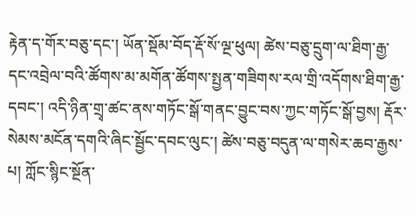རྟེན་ད་གོར་བཅུ་དང་། ཡོན་སྡོམ་བོད་རྡོ་སོ་ལྔ་ཕུལ། ཚེས་བཅུ་དྲུག་ལ་ཐིག་རྒྱ་དང་འབྲེལ་བའི་ཚོགས་མ་མགོན་ཚོགས་སྤྱན་གཟིགས་རལ་གྲི་འདོགས་ཐིག་རྒྱ་དབང་། འདི་ཉིན་གྲྭ་ཚང་ནས་གཏོང་སྒོ་གནང་བྱུང་བས་ཀྱང་གཏོང་སྒོ་བྱས། རྡོར་སེམས་མངོན་དགའི་ཞིང་སྦྱོང་དབང་ལུང་། ཚེས་བཅུ་བདུན་ལ་གསེར་ཆབ་རྒྱས་པ། ཀློང་སྙིང་སྔོན་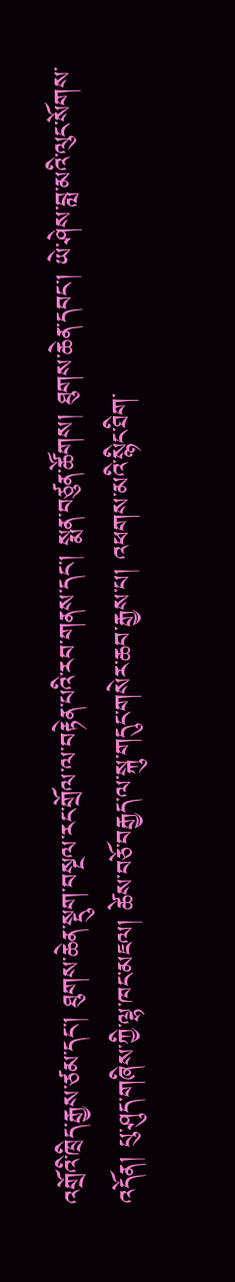འགྲོའི་ཁྲིད་རྒྱས་ཙམ་དང་། ཐུགས་ཆེན་སྡུག་བསྔལ་རང་གྲོལ་ལ་བརྟེན་པའི་རབ་གནས་དང་། སྨན་བཙུན་ཚོགས། ཐུགས་ཆེན་དབང་། ཡེ་ཤེས་བླ་མའི་ལུང་སོགས་འདོན། པུ་ཤུད་གཞིས་ཀྱི་ལྷ་ཁང་མཇལ། ཚེས་བཅོ་བརྒྱད་ལ་སྐུ་གདུང་གསེར་ཆབ་རྒྱས་པ། འཕགས་མའི་སྙིང་ཐིག་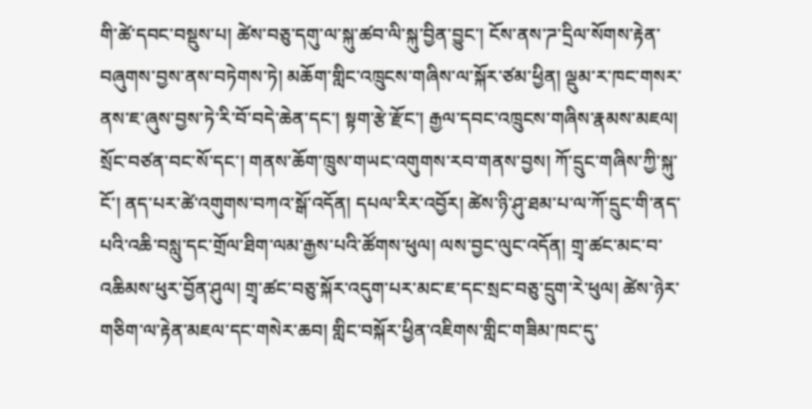གི་ཚེ་དབང་བསྡུས་པ། ཚེས་བཅུ་དགུ་ལ་སྐུ་ཚབ་ལི་སྐུ་བྱིན་བྱུང་། ངོས་ནས་ཌ་དྲིལ་སོགས་རྟེན་བཞུགས་བྱས་ནས་བཏེགས་ཏེ། མཆོག་གླིང་འཁྲུངས་གཞིས་ལ་སྐོར་ཙམ་ཕྱིན། ལྡུམ་ར་ཁང་གསར་ནས་ཇ་ཞུས་བྱས་ཏེ་རི་བོ་བདེ་ཆེན་དང་། སྟག་རྩེ་རྫོང་། རྒྱལ་དབང་འཁྲུངས་གཞིས་རྣམས་མཇལ། སྲོང་བཙན་བང་སོ་དང་། གནས་ཆོག་ཁྲུས་གཡང་འགུགས་རབ་གནས་བྱས། ཀོ་དྲུང་གཞིས་ཀྱི་སྐུ་ངོ་། ནད་པར་ཚེ་འགུགས་བཀའ་སྒོ་འདོན། དཔལ་རིར་འབྱོར། ཚེས་ཉི་ཤུ་ཐམ་པ་ལ་ཀོ་དྲུང་གི་ནད་པའི་འཆི་བསླུ་དང་གྲོལ་ཐིག་ལམ་རྒྱས་པའི་ཚོགས་ཕུལ། ལས་བྱང་ལུང་འདོན། གྲྭ་ཚང་མང་བ་འཆིམས་ཕུར་བྱོན་ཤུལ། གྲྭ་ཚང་བཅུ་སྐོར་འདུག་པར་མང་ཇ་དང་སྲང་བཅུ་དྲུག་རེ་ཕུལ། ཚེས་ཉེར་གཅིག་ལ་རྟེན་མཇལ་དང་གསེར་ཆབ། གླིང་བསྐོར་ཕྱིན་འཇིགས་གླིང་གཟིམ་ཁང་དུ་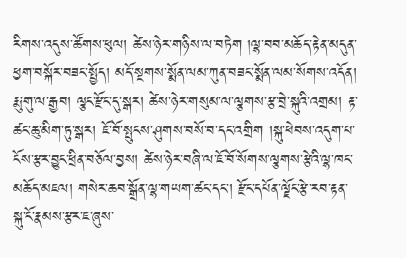རིགས་འདུས་ཚོགས་ཕུལ། ཚེས་ཉེར་གཉིས་ལ་བཏེག །ལྷ་བབ་མཆོད་རྟེན་མདུན་ཕྱག་བསྐོར་བཟང་སྤྱོད། མདོ་སྔགས་སྨོན་ལམ་ཀུན་བཟང་སྨོན་ལམ་སོགས་འདོན། རྨུ་གུ་ལ་རྒྱབ། ལྕང་རྫོང་དུ་སྒར། ཚེས་ཉེར་གསུམ་ལ་ལྕགས་རྩ་བྲེ་སྐུའི་འགྲམ། རྟ་ཚང་ཆུ་མིག་ཏུ་སྒར། ཇོ་བོ་སྤུངས་ཤུགས་བསོ་བ་དང་འགྲིག །སྐུ་ཕེབས་འདུག་པ་ངོས་རྩར་བྱུང་ཕྲིན་བཅོལ་བྱས། ཚེས་ཉེར་བཞི་ལ་ཇོ་བོ་སོགས་ལྕགས་རྩེའི་ལྷ་ཁང་མཆོད་མཇལ། གསེར་ཆབ་སྒྲོན་ལྷ་གཡག་ཚང་དང་། རྫོང་དཔོན་ལྗོང་རྩེ་རབ་རྟན་སྐུ་ངོ་རྣམས་རྩར་ཇ་ཞུས་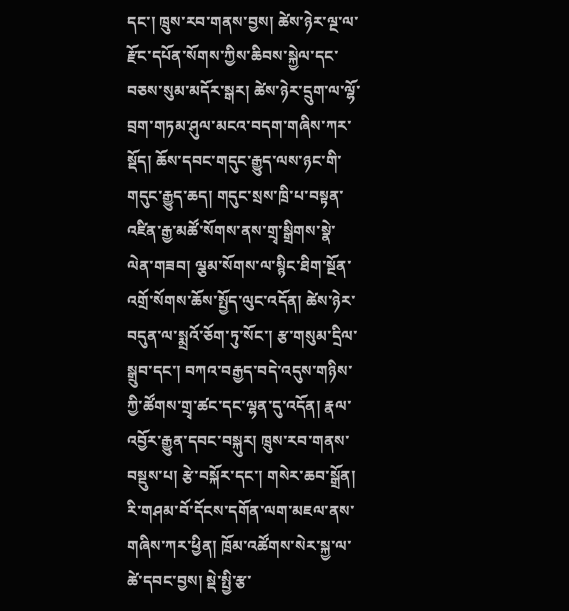དང་། ཁྲུས་རབ་གནས་བྱས། ཚེས་ཉེར་ལྔ་ལ་རྫོང་དཔོན་སོགས་ཀྱིས་ཆིབས་སྐྱེལ་དང་བཅས་སུམ་མདོར་སྒར། ཚེས་ཉེར་དྲུག་ལ་ལྷོ་བྲག་གཏམ་ཤུལ་མངའ་བདག་གཞིས་ཀར་སྡོད། ཆོས་དབང་གདུང་རྒྱུད་ལས་ཉང་གི་གདུང་རྒྱུད་ཆད། གདུང་སྲས་ཁྲི་པ་བསྟན་འཛིན་རྒྱ་མཚོ་སོགས་ནས་གྲྭ་སྒྲིགས་སྣེ་ལེན་གཟབ། ལྕམ་སོགས་ལ་སྙིང་ཐིག་སྔོན་འགྲོ་སོགས་ཆོས་སྤྱོད་ལུང་འདོན། ཚེས་ཉེར་བདུན་ལ་སྨྲའོ་ཅོག་ཏུ་སོང་། རྩ་གསུམ་དྲིལ་སྒྲུབ་དང་། བཀའ་བརྒྱད་བདེ་འདུས་གཉིས་ཀྱི་ཚོགས་གྲྭ་ཚང་དང་ལྷན་དུ་འདོན། རྣལ་འབྱོར་རྒྱུན་དབང་བསྐུར། ཁྲུས་རབ་གནས་བསྡུས་པ། རྩེ་བསྐོར་དང་། གསེར་ཆབ་སྒྲོན། རི་གཤམ་བོ་དོངས་དགོན་ལག་མཇལ་ནས་གཞིས་ཀར་ཕྱིན། ཁྲོམ་འཚོགས་སེར་སྐྱ་ལ་ཚེ་དབང་བྱས། སྡེ་སྤྱི་རྩ་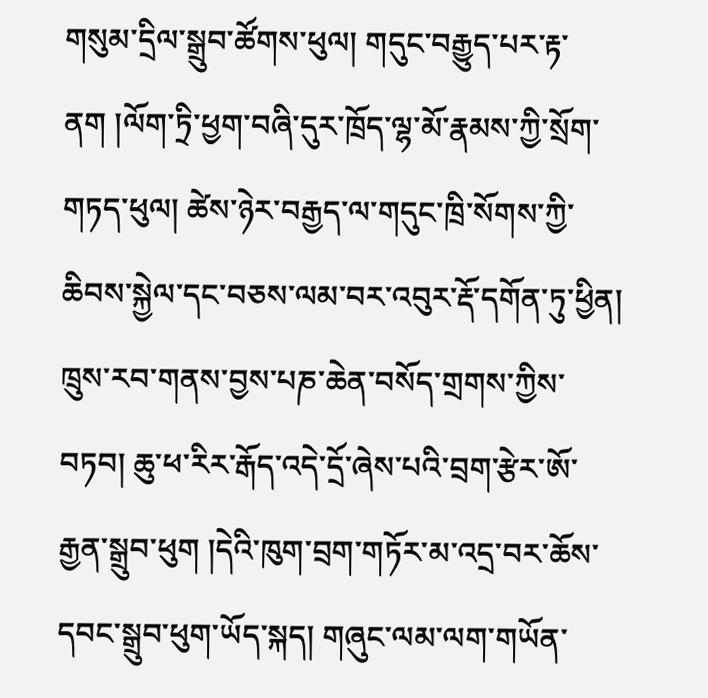གསུམ་དྲིལ་སྒྲུབ་ཚོགས་ཕུལ། གདུང་བརྒྱུད་པར་རྟ་ནག །ལོག་ཏྲི་ཕྱག་བཞི་དུར་ཁྲོད་ལྷ་མོ་རྣམས་ཀྱི་སྲོག་གཏད་ཕུལ། ཚེས་ཉེར་བརྒྱད་ལ་གདུང་ཁྲི་སོགས་ཀྱི་ཆིབས་སྐྱེལ་དང་བཅས་ལམ་བར་འབུར་རྡོ་དགོན་ཏུ་ཕྱིན། ཁྲུས་རབ་གནས་བྱས་པཎ་ཆེན་བསོད་གྲགས་ཀྱིས་བཏབ། ཆུ་ཕ་རིར་རྒོད་འདེ་དྲོ་ཞེས་པའི་བྲག་རྩེར་ཨོ་རྒྱན་སྒྲུབ་ཕུག །དེའི་ཁུག་བྲག་གཏོར་མ་འདྲ་བར་ཆོས་དབང་སྒྲུབ་ཕུག་ཡོད་སྐད། གཞུང་ལམ་ལག་གཡོན་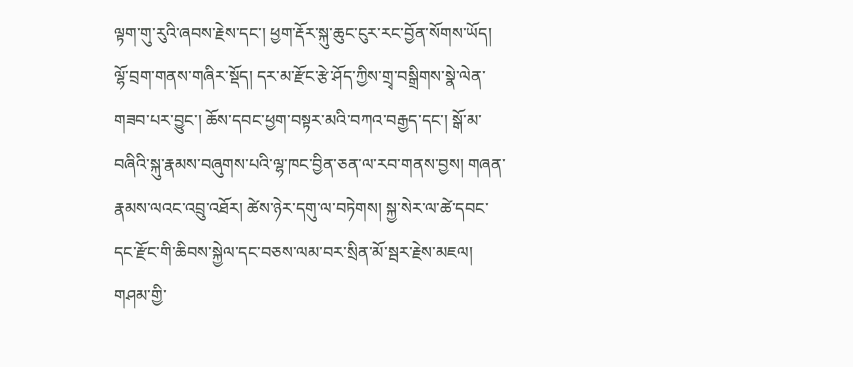ལྟག་གུ་རུའི་ཞབས་རྗེས་དང་། ཕྱག་རྡོར་སྐུ་ཆུང་ངུར་རང་བྱོན་སོགས་ཡོད། ལྷོ་བྲག་གནས་གཞིར་སྡོད། དར་མ་རྫོང་རྩེ་ཤོད་ཀྱིས་གྲྭ་བསྒྲིགས་སྣེ་ལེན་གཟབ་པར་བྱུང་། ཆོས་དབང་ཕྱག་བསྟར་མའི་བཀའ་བརྒྱད་དང་། སྒོ་མ་བཞིའི་སྐུ་རྣམས་བཞུགས་པའི་ལྷ་ཁང་བྱིན་ཅན་ལ་རབ་གནས་བྱས། གཞན་རྣམས་ལའང་འབྲུ་འཐོར། ཚེས་ཉེར་དགུ་ལ་བཏེགས། སྐྱ་སེར་ལ་ཚེ་དབང་དང་རྫོང་གི་ཆིབས་སྐྱེལ་དང་བཅས་ལམ་བར་སྲིན་མོ་སྦར་རྗེས་མཇལ། གཤམ་གྱི་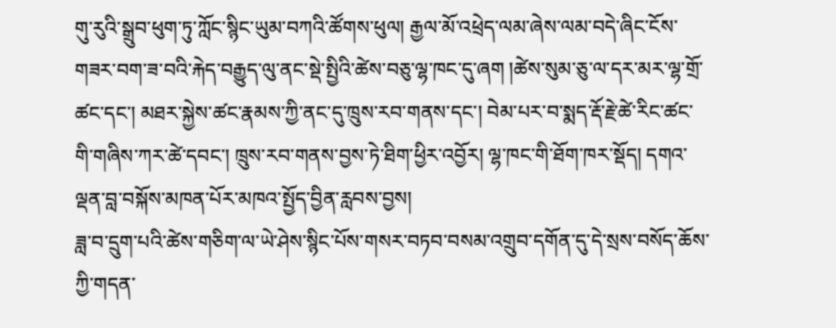གུ་རུའི་སྒྲུབ་ཕུག་ཏུ་ཀློང་སྙིང་ཡུམ་བཀའི་ཚོགས་ཕུལ། རྒྱལ་མོ་འཕྲེད་ལམ་ཞེས་ལམ་བདེ་ཞིང་ངོས་གཟར་བག་ཟ་བའི་རྐེད་བརྒྱུད་ལུ་ནང་སྡེ་སྤྱིའི་ཚེས་བཅུ་ལྷ་ཁང་དུ་ཞག །ཚེས་སུམ་ཅུ་ལ་དར་མར་ལྷ་གྲོ་ཚང་དང་། མཐར་སྐྱེས་ཚང་རྣམས་ཀྱི་ནང་དུ་ཁྲུས་རབ་གནས་དང་། བེམ་པར་བ་སྨད་རྡོ་རྗེ་ཚེ་རིང་ཚང་གི་གཞིས་ཀར་ཚེ་དབང་། ཁྲུས་རབ་གནས་བྱས་ཏེ་ཐིག་ཕྱིར་འབྱོར། ལྷ་ཁང་གི་ཐོག་ཁར་སྡོད། དགའ་ལྡན་བླ་བསྐོས་མཁན་པོར་མཁའ་སྤྱོད་བྱིན་རླབས་བྱས།
ཟླ་བ་དྲུག་པའི་ཚེས་གཅིག་ལ་ཡེ་ཤེས་སྙིང་པོས་གསར་བཏབ་བསམ་འགྲུབ་དགོན་དུ་དེ་སྲས་བསོད་ཆོས་ཀྱི་གདན་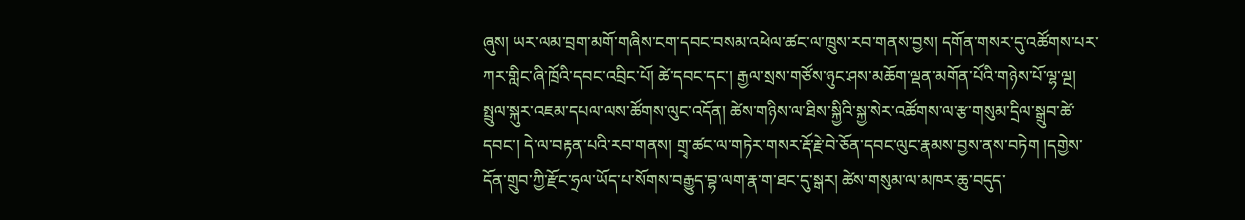ཞུས། ཡར་ལམ་བྲག་མགོ་གཞིས་ངག་དབང་བསམ་འཕེལ་ཚང་ལ་ཁྲུས་རབ་གནས་བྱས། དགོན་གསར་དུ་འཚོགས་པར་ཀར་གླིང་ཞི་ཁྲོའི་དབང་འབྲིང་པོ། ཚེ་དབང་དང་། རྒྱལ་སྲས་གཙོས་ཉུང་ཤས་མཆོག་ལྡན་མགོན་པོའི་གཉེས་པོ་ལྷ་ལྔ། སྤྲུལ་སྐུར་འཇམ་དཔལ་ལས་ཚོགས་ལུང་འདོན། ཚེས་གཉིས་ལ་ཐིས་སྐྱིའི་སྐྱ་སེར་འཚོགས་ལ་རྩ་གསུམ་དྲིལ་སྒྲུབ་ཚེ་དབང་། དེ་ལ་བརྟན་པའི་རབ་གནས། གྲྭ་ཚང་ལ་གཏེར་གསར་རྡོ་རྗེ་བེ་ཅོན་དབང་ལུང་རྣམས་བྱས་ནས་བཏེག །དགྱེས་དོན་གྲུབ་ཀྱི་རྫོང་ཧྲལ་ཡོད་པ་སོགས་བརྒྱུད་བྷ་ལག་རྣ་ག་ཐང་དུ་སྒར། ཚེས་གསུམ་ལ་མཁར་ཆུ་བདུད་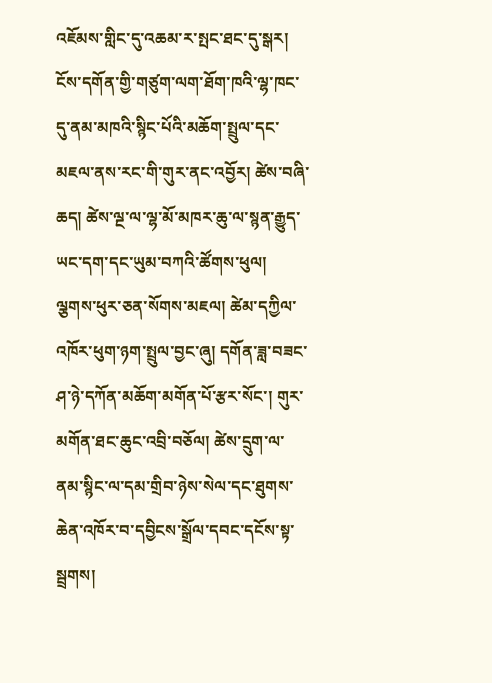འཇོམས་གླིང་དུ་འཆམ་ར་སྤང་ཐང་དུ་སྒར། ངོས་དགོན་གྱི་གཙུག་ལག་ཐོག་ཁའི་ལྷ་ཁང་དུ་ནམ་མཁའི་སྙིང་པོའི་མཆོག་སྤྲུལ་དང་མཇལ་ནས་རང་གི་གུར་ནང་འབྱོར། ཚེས་བཞི་ཆད། ཚེས་ལྔ་ལ་ལྷ་མོ་མཁར་ཆུ་ལ་སྙན་རྒྱུད་ཡང་དག་དང་ཡུམ་བཀའི་ཚོགས་ཕུལ། ལྕགས་ཕུར་ཅན་སོགས་མཇལ། ཚེམ་དཀྱིལ་འཁོར་ཕུག་ཉག་སྤྲུལ་བྱང་ཞུ། དགོན་ཟླ་བཟང་ཤ་ཉེ་དཀོན་མཆོག་མགོན་པོ་རྩར་སོང་། གུར་མགོན་ཐང་ཆུང་འབྲི་བཅོལ། ཚེས་དྲུག་ལ་ནམ་སྙིང་ལ་དམ་གྲིབ་ཉེས་སེལ་དང་ཐུགས་ཆེན་འཁོར་བ་དབྱིངས་སྒྲོལ་དབང་དངོས་སྟ་སྦྲགས།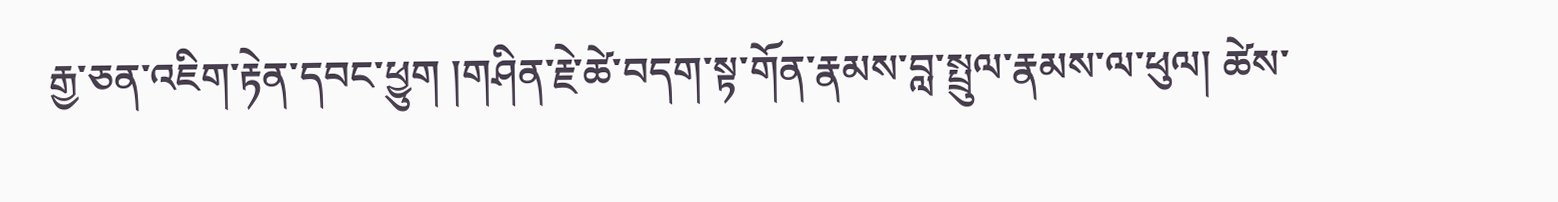རྒྱ་ཅན་འཇིག་རྟེན་དབང་ཕྱུག །གཤིན་རྗེ་ཚེ་བདག་སྟ་གོན་རྣམས་བླ་སྤྲུལ་རྣམས་ལ་ཕུལ། ཚེས་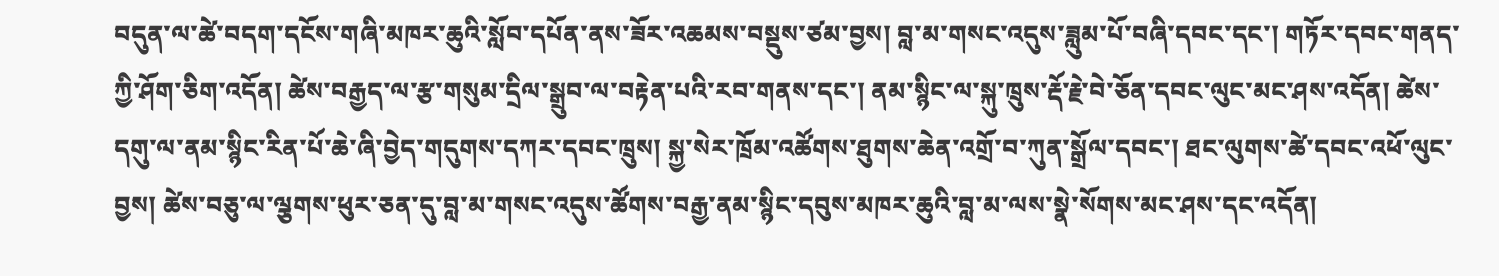བདུན་ལ་ཚེ་བདག་དངོས་གཞི་མཁར་ཆུའི་སློབ་དཔོན་ནས་ཟོར་འཆམས་བསྡུས་ཙམ་བྱས། བླ་མ་གསང་འདུས་ཟླུམ་པོ་བཞི་དབང་དང་། གཏོར་དབང་གནད་ཀྱི་ཤོག་ཅིག་འདོན། ཚེས་བརྒྱད་ལ་རྩ་གསུམ་དྲིལ་སྒྲུབ་ལ་བརྟེན་པའི་རབ་གནས་དང་། ནམ་སྙིང་ལ་སྐུ་ཁྲུས་རྡོ་རྗེ་བེ་ཅོན་དབང་ལུང་མང་ཤས་འདོན། ཚེས་དགུ་ལ་ནམ་སྙིང་རིན་པོ་ཆེ་ཞི་བྱེད་གདུགས་དཀར་དབང་ཁྲུས། སྐྱ་སེར་ཁྲོམ་འཚོགས་ཐུགས་ཆེན་འགྲོ་བ་ཀུན་སྒྲོལ་དབང་། ཐང་ལུགས་ཚེ་དབང་འཕོ་ལུང་བྱས། ཚེས་བཅུ་ལ་ལྕགས་ཕུར་ཅན་དུ་བླ་མ་གསང་འདུས་ཚོགས་བརྒྱ་ནམ་སྙིང་དབུས་མཁར་ཆུའི་བླ་མ་ལས་སྣེ་སོགས་མང་ཤས་དང་འདོན།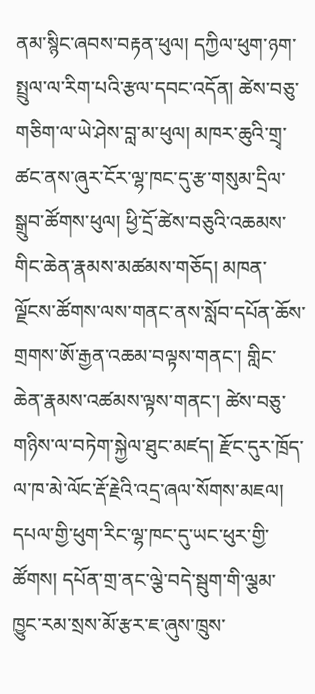ནམ་སྙིང་ཞབས་བརྟན་ཕུལ། དཀྱིལ་ཕུག་ཉག་སྤྲུལ་ལ་རིག་པའི་རྩལ་དབང་འདོན། ཚེས་བཅུ་གཅིག་ལ་ཡེ་ཤེས་བླ་མ་ཕུལ། མཁར་ཆུའི་གྲྭ་ཚང་ནས་ཞུར་ངོར་ལྷ་ཁང་དུ་རྩ་གསུམ་དྲིལ་སྒྲུབ་ཚོགས་ཕུལ། ཕྱི་དྲོ་ཚེས་བཅུའི་འཆམས་གིང་ཆེན་རྣམས་མཚམས་གཅོད། མཁན་ལྗོངས་ཚོགས་ལས་གནང་ནས་སློབ་དཔོན་ཆོས་གྲགས་ཨོ་རྒྱན་འཆམ་བལྟས་གནང་། གླིང་ཆེན་རྣམས་འཚམས་ལྟས་གནང་། ཚེས་བཅུ་གཉིས་ལ་བཏེག་སྐྱེལ་ཐུང་མཛད། རྫོང་དུར་ཁྲོད་ལ་ཁ་མེ་ལོང་རྡོ་རྗེའི་འདྲ་ཞལ་སོགས་མཇལ། དཔལ་གྱི་ཕུག་རིང་ལྷ་ཁང་དུ་ཡང་ཕུར་གྱི་ཚོགས། དཔོན་གྲ་ནང་ལྕེ་བདེ་སྦུག་གི་ལྕམ་ཁྱུང་རམ་སྲས་མོ་རྩར་ཇ་ཞུས་ཁྲུས་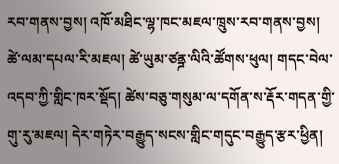རབ་གནས་བྱས། འཁོ་མཐིང་ལྷ་ཁང་མཇལ་ཁྲུས་རབ་གནས་བྱས། ཚེ་ལམ་དཔལ་རི་མཇལ། ཚེ་ཡུམ་ཙནྜ་ལིའི་ཚོགས་ཕུལ། གདང་བེལ་འདབ་ཀྱི་གླིང་ཁར་སྡོད། ཚེས་བཅུ་གསུམ་ལ་དགོན་ས་རྡོར་གདན་གྱི་གུ་རུ་མཇལ། དེར་གཏེར་བརྒྱུད་སངས་གླིང་གདུང་བརྒྱུད་རྩར་ཕྱིན།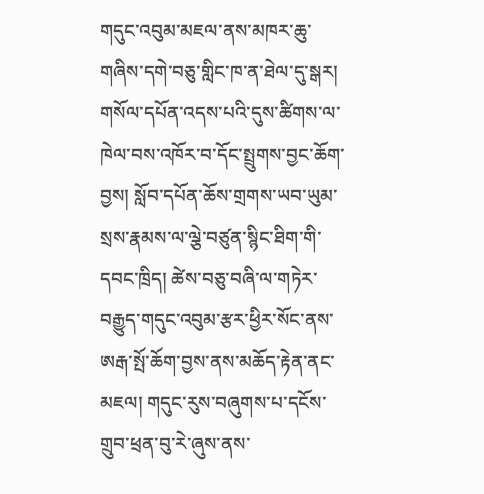གདུང་འབུམ་མཇལ་ནས་མཁར་ཆུ་གཞིས་དགེ་བཅུ་གླིང་ཁ་ན་ཐེལ་དུ་སྒར། གསོལ་དཔོན་འདས་པའི་དུས་ཚིགས་ལ་ཁེལ་བས་འཁོར་བ་དོང་སྤྲུགས་བྱང་ཆོག་བྱས། སློབ་དཔོན་ཆོས་གྲགས་ཡབ་ཡུམ་སྲས་རྣམས་ལ་ལྕེ་བཙུན་སྙིང་ཐིག་གི་དབང་ཁྲིད། ཚེས་བཅུ་བཞི་ལ་གཏེར་བརྒྱུད་གདུང་འབུམ་རྩར་ཕྱིར་སོང་ནས་ཨརྒ་སྤོ་ཆོག་བྱས་ནས་མཆོད་རྟེན་ནང་མཇལ། གདུང་རུས་བཞུགས་པ་དངོས་གྲུབ་ཕྲན་བུ་རེ་ཞུས་ནས་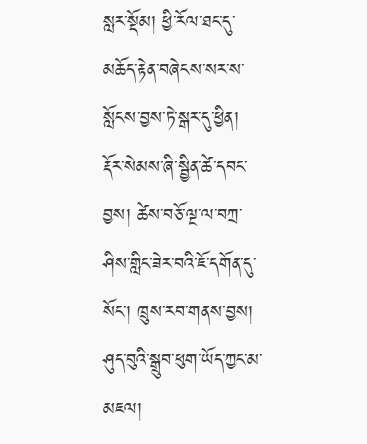སླར་སྡོམ། ཕྱི་རོལ་ཐང་དུ་མཆོད་རྟེན་བཞེངས་སར་ས་སློངས་བྱས་ཏེ་སྒར་དུ་ཕྱིན། རྡོར་སེམས་ཞི་སྦྱིན་ཚེ་དབང་བྱས། ཚེས་བཅོ་ལྔ་ལ་བཀྲ་ཤིས་གླིང་ཟེར་བའི་ཇོ་དགོན་དུ་སོང་། ཁྲུས་རབ་གནས་བྱས། ཤུད་བུའི་སྒྲུབ་ཕུག་ཡོད་ཀྱང་མ་མཇལ།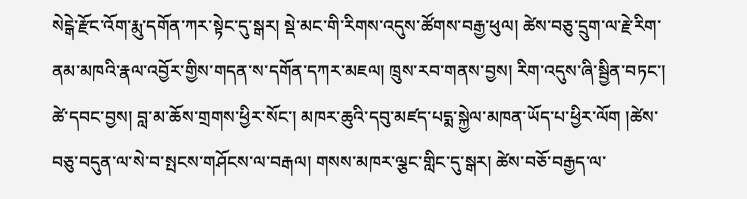སེངྒེ་རྫོང་འོག་རྨུ་དགོན་ཀར་སྟེང་དུ་སྒར། སྡེ་མང་གི་རིགས་འདུས་ཚོགས་བརྒྱ་ཕུལ། ཚེས་བཅུ་དྲུག་ལ་རྗེ་རིག་ནམ་མཁའི་རྣལ་འབྱོར་གྱིས་གདན་ས་དགོན་དཀར་མཇལ། ཁྲུས་རབ་གནས་བྱས། རིག་འདུས་ཞི་སྦྱིན་བཏང་། ཚེ་དབང་བྱས། བླ་མ་ཆོས་གྲགས་ཕྱིར་སོང་། མཁར་ཆུའི་དབུ་མཛད་པདྨ་སྐྱེལ་མཁན་ཡོད་པ་ཕྱིར་ལོག །ཚེས་བཅུ་བདུན་ལ་སེ་བ་སྤངས་གཤོངས་ལ་བརྒལ། གསས་མཁར་ལྕང་གླིང་དུ་སྒར། ཚེས་བཅོ་བརྒྱད་ལ་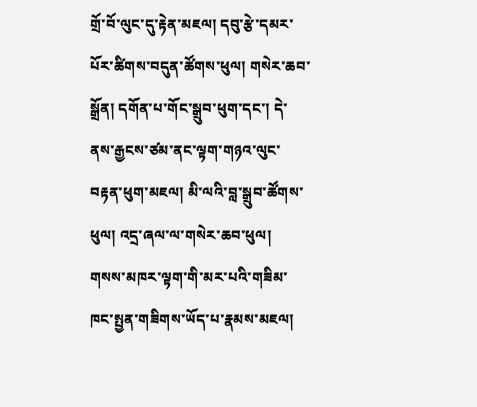གྲོ་བོ་ལུང་དུ་རྟེན་མཇལ། དབུ་རྩེ་དམར་པོར་ཚིགས་བདུན་ཚོགས་ཕུལ། གསེར་ཆབ་སྒྲོན། དགོན་པ་གོང་སྒྲུབ་ཕུག་དང་། དེ་ནས་རྒྱངས་ཙམ་ནང་ལྟག་གཉའ་ལུང་བརྟན་ཕུག་མཇལ། མི་ལའི་བླ་སྒྲུབ་ཚོགས་ཕུལ། འདྲ་ཞལ་ལ་གསེར་ཆབ་ཕུལ། གསས་མཁར་ལྟག་གི་མར་པའི་གཟིམ་ཁང་སྤྱན་གཟིགས་ཡོད་པ་རྣམས་མཇལ།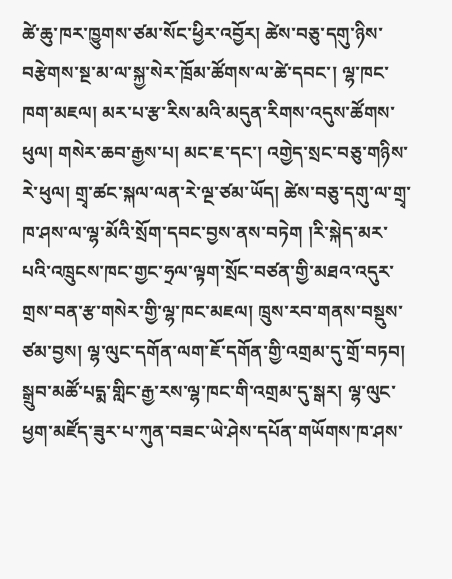ཚེ་ཆུ་ཁར་ཁྱུགས་ཙམ་སོང་ཕྱིར་འབྱོར། ཚེས་བཅུ་དགུ་ཉིས་བརྩེགས་སྔ་མ་ལ་སྐྱ་སེར་ཁྲོམ་ཚོགས་ལ་ཚེ་དབང་། ལྷ་ཁང་ཁག་མཇལ། མར་པ་རྩ་རིས་མའི་མདུན་རིགས་འདུས་ཚོགས་ཕུལ། གསེར་ཆབ་རྒྱས་པ། མང་ཇ་དང་། འགྱེད་སྲང་བཅུ་གཉིས་རེ་ཕུལ། གྲྭ་ཚང་སྐལ་ལན་རེ་ལྔ་ཙམ་ཡོད། ཚེས་བཅུ་དགུ་ལ་གྲྭ་ཁ་ཤས་ལ་ལྷ་མོའི་སྲོག་དབང་བྱས་ནས་བཏེག །རི་སྐེད་མར་པའི་འཁྲུངས་ཁང་གྱང་ཧྲལ་ལྟག་སྲོང་བཙན་གྱི་མཐའ་འདུར་གྲས་བན་རྩ་གསེར་གྱི་ལྷ་ཁང་མཇལ། ཁྲུས་རབ་གནས་བསྡུས་ཙམ་བྱས། ལྷ་ལུང་དགོན་ལག་ཇོ་དགོན་གྱི་འགྲམ་དུ་གྲོ་བཏབ། སྒྲུབ་མཚོ་པདྨ་གླིང་རྒྱ་རས་ལྷ་ཁང་གི་འགྲམ་དུ་སྒར། ལྷ་ལུང་ཕྱག་མཛོད་ཟུར་པ་ཀུན་བཟང་ཡེ་ཤེས་དཔོན་གཡོགས་ཁ་ཤས་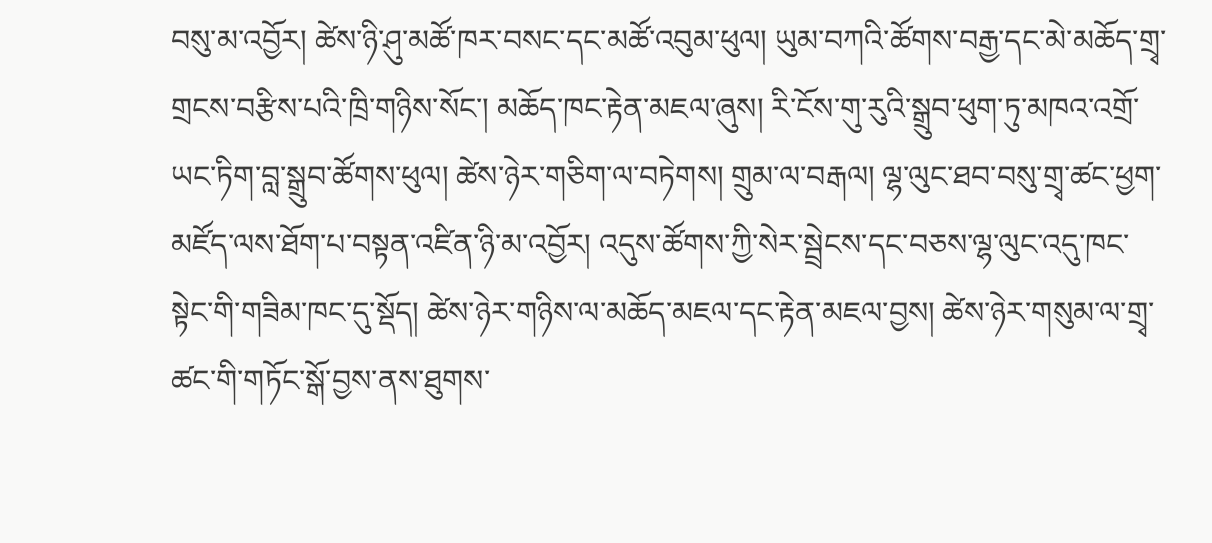བསུ་མ་འབྱོར། ཚེས་ཉི་ཤུ་མཚོ་ཁར་བསང་དང་མཚོ་འབུམ་ཕུལ། ཡུམ་བཀའི་ཚོགས་བརྒྱ་དང་མེ་མཆོད་གྲྭ་གྲངས་བརྩིས་པའི་ཁྲི་གཉིས་སོང་། མཆོད་ཁང་རྟེན་མཇལ་ཞུས། རི་ངོས་གུ་རུའི་སྒྲུབ་ཕུག་ཏུ་མཁའ་འགྲོ་ཡང་ཏིག་བླ་སྒྲུབ་ཚོགས་ཕུལ། ཚེས་ཉེར་གཅིག་ལ་བཏེགས། གྲུམ་ལ་བརྒལ། ལྷ་ལུང་ཐབ་བསུ་གྲྭ་ཚང་ཕྱག་མཛོད་ལས་ཐོག་པ་བསྟན་འཛིན་ཉི་མ་འབྱོར། འདུས་ཚོགས་ཀྱི་སེར་སྦྲེངས་དང་བཅས་ལྷ་ལུང་འདུ་ཁང་སྟེང་གི་གཟིམ་ཁང་དུ་སྡོད། ཚེས་ཉེར་གཉིས་ལ་མཆོད་མཇལ་དང་རྟེན་མཇལ་བྱས། ཚེས་ཉེར་གསུམ་ལ་གྲྭ་ཚང་གི་གཏོང་སྒོ་བྱས་ནས་ཐུགས་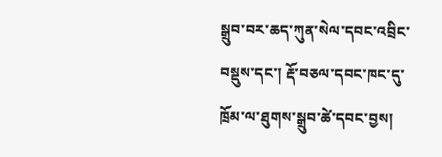སྒྲུབ་བར་ཆད་ཀུན་སེལ་དབང་འབྲིང་བསྡུས་དང་། རྡོ་བཅལ་དབང་ཁང་དུ་ཁྲོམ་ལ་ཐུགས་སྒྲུབ་ཚེ་དབང་བྱས།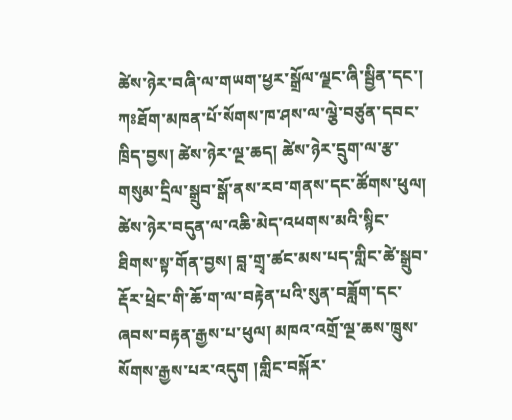ཚེས་ཉེར་བཞི་ལ་གཡག་ཕྱར་སྒྲོལ་ལྗང་ཞི་སྦྱིན་དང་། ཀཿཐོག་མཁན་པོ་སོགས་ཁ་ཤས་ལ་ལྕེ་བཙུན་དབང་ཁྲིད་བྱས། ཚེས་ཉེར་ལྔ་ཆད། ཚེས་ཉེར་དྲུག་ལ་རྩ་གསུམ་དྲིལ་སྒྲུབ་སྒོ་ནས་རབ་གནས་དང་ཚོགས་ཕུལ། ཚེས་ཉེར་བདུན་ལ་འཆི་མེད་འཕགས་མའི་སྙིང་ཐིགས་སྟ་གོན་བྱས། བླ་གྲྭ་ཚང་མས་པད་གླིང་ཚེ་སྒྲུབ་རྡོར་ཕྲེང་གི་ཆོ་ག་ལ་བརྟེན་པའི་སུན་བཟློག་དང་ཞབས་བརྟན་རྒྱས་པ་ཕུལ། མཁའ་འགྲོ་ལྔ་ཆས་ཁྲུས་སོགས་རྒྱས་པར་འདུག །གླིང་བསྐོར་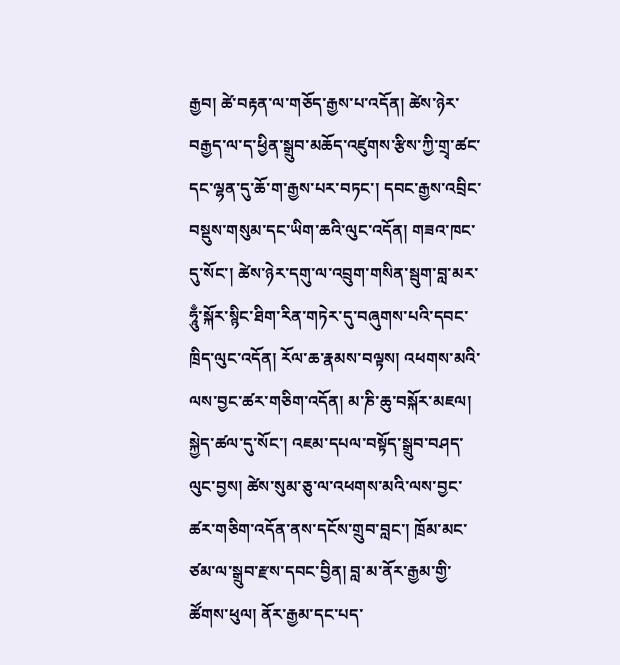རྒྱབ། ཚེ་བརྟན་ལ་གཅོད་རྒྱས་པ་འདོན། ཚེས་ཉེར་བརྒྱད་ལ་ད་ཕྱིན་སྒྲུབ་མཆོད་འཛུགས་རྩིས་ཀྱི་གྲྭ་ཚང་དང་ལྷན་དུ་ཆོ་ག་རྒྱས་པར་བཏང་། དབང་རྒྱས་འབྲིང་བསྡུས་གསུམ་དང་ཡིག་ཆའི་ལུང་འདོན། གཟའ་ཁང་དུ་སོང་། ཚེས་ཉེར་དགུ་ལ་འབྲུག་གསིན་སྦུག་བླ་མར་ཧཱུྃ་སྐོར་སྙིང་ཐིག་རིན་གཏེར་དུ་བཞུགས་པའི་དབང་ཁྲིད་ལུང་འདོན། རོལ་ཆ་རྣམས་བལྟས། འཕགས་མའི་ལས་བྱང་ཚར་གཅིག་འདོན། མ་ཎི་ཆུ་བསྐོར་མཇལ། སྐྱེད་ཚལ་དུ་སོང་། འཇམ་དཔལ་བསྟོད་སྒྲུབ་བཤད་ལུང་བྱས། ཚེས་སུམ་ཅུ་ལ་འཕགས་མའི་ལས་བྱང་ཚར་གཅིག་འདོན་ནས་དངོས་གྲུབ་བླང་། ཁྲོམ་མང་ཙམ་ལ་སྒྲུབ་རྫས་དབང་བྱིན། བླ་མ་ནོར་རྒྱམ་གྱི་ཚོགས་ཕུལ། ནོར་རྒྱམ་དང་པད་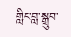གླིང་བླ་སྒྲུབ་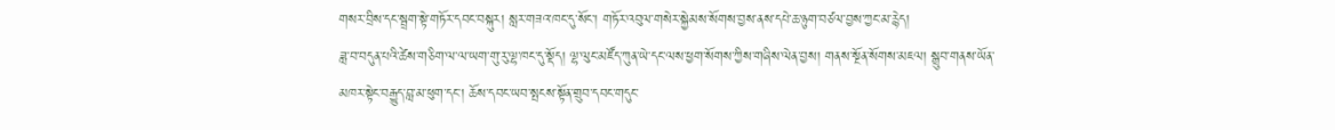གསར་བྲིས་དང་སྦྲག་སྟེ་གཏོར་དབང་བསྐུར། སླར་གཟའ་ཁང་དུ་སོང་། གཏོར་འབུལ་གསེར་སྐྱེམས་སོགས་བྱས་ནས་དཔེ་ཆ་ཉུག་བཙལ་བྱས་ཀྱང་མ་རྙེད།
ཟླ་བ་བདུན་པའི་ཚེས་གཅིག་ལ་ལ་ཡག་གུ་རུ་ལྷ་ཁང་དུ་སྡོད། ལྷ་ལུང་མཛོད་ཀུན་ཡེ་དང་ལས་ཕྱག་སོགས་ཀྱིས་གཞིས་ལེན་བྱས། གནས་སྔོན་སོགས་མཇལ། སྒྲུབ་གནས་ཡོན་མཁར་སྟེང་བརྒྱུད་བླ་མ་ཕུག་དང་། ཆོས་དབང་ཡབ་སྤངས་སྟོན་གྲུབ་དབང་གདུང་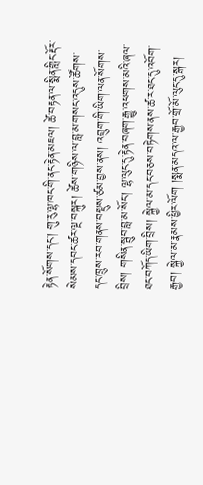རྟེན་སོགས་དང་། གུ་རུ་ལྷ་ཁང་གི་ནང་རྟེན་མཇལ། ཚེ་བརྟན་ལ་སྨིན་གླིང་རྡོར་སེམས་དབང་ཚར་ལྔ་བསྐུར། ཚེས་གཉིས་ལ་བླ་མ་གསང་འདུས་ཚོགས་དང་ཁྲུས་རབ་གནས་བསྡུས་ཙམ་བྱས་ནས། འབྲུག་གི་ཡིག་ལན་སོགས་བྲིས། གསིན་སྦུབ་བླ་མ་སོང་། ལྷ་ལུང་དུ་རྟེན་བཞག་རྒྱུ་འཕགས་མའི་ཞལ་ཐང་བཀོད་ཡིག་བྲིས། སྐྱེལ་མ་དང་བཅས་བཏེགས་ནས་ཚ་ར་ཐང་དུ་འབོག་རྒྱབ། སྐྱེལ་མ་རྣམས་ཕྱིར་ལོག །སྨན་མདའ་ལ་རྒྱབ་གྲོ་མོ་ལུང་དུ་སྒར།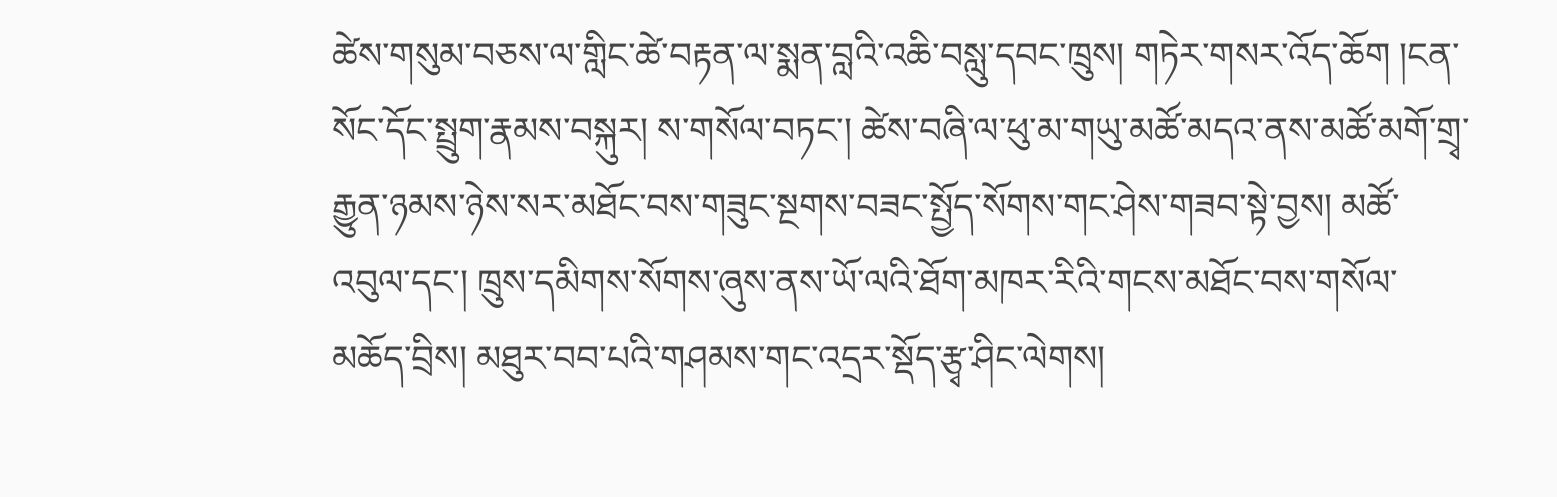ཚེས་གསུམ་བཅས་ལ་གླིང་ཚེ་བརྟན་ལ་སྨན་བླའི་འཆི་བསླུ་དབང་ཁྲུས། གཏེར་གསར་འོད་ཆོག །ངན་སོང་དོང་སྤྲུག་རྣམས་བསྐུར། ས་གསོལ་བཏང་། ཚེས་བཞི་ལ་ཕུ་མ་གཡུ་མཚོ་མདའ་ནས་མཚོ་མགོ་གྲྭ་རྒྱུན་ཉམས་ཉེས་སར་མཐོང་བས་གཟུང་སྔགས་བཟང་སྤྱོད་སོགས་གང་ཤེས་གཟབ་སྟེ་བྱས། མཚོ་འབུལ་དང་། ཁྲུས་དམིགས་སོགས་ཞུས་ནས་ཡོ་ལའི་ཐོག་མཁར་རིའི་གངས་མཐོང་བས་གསོལ་མཆོད་བྲིས། མཐུར་བབ་པའི་གཤམས་གང་འདྲར་སྡོད་རྩྭ་ཤིང་ལེགས།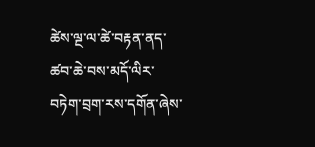ཚེས་ལྔ་ལ་ཚེ་བརྟན་ནད་ཚབ་ཆེ་བས་མདོ་ལིར་བཏེག་བྲག་རས་དགོན་ཞེས་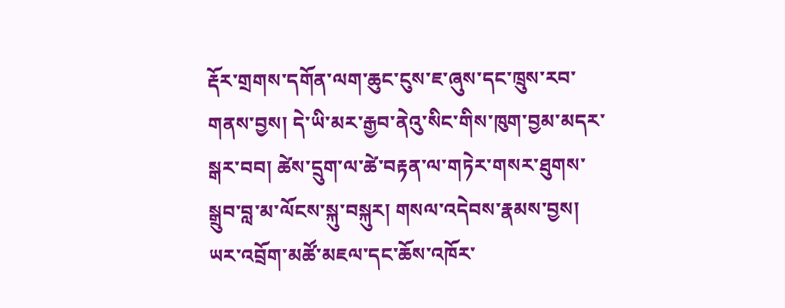རྡོར་གྲགས་དགོན་ལག་ཆུང་ངུས་ཇ་ཞུས་དང་ཁྲུས་རབ་གནས་བྱས། དེ་ཡི་མར་རྒྱབ་ནེའུ་སིང་གིས་ཁུག་བྱམ་མདར་སྒར་བབ། ཚེས་དྲུག་ལ་ཚེ་བརྟན་ལ་གཏེར་གསར་ཐུགས་སྒྲུབ་བླ་མ་ལོངས་སྐུ་བསྐུར། གསལ་འདེབས་རྣམས་བྱས། ཡར་འབྲོག་མཚོ་མཇལ་དང་ཆོས་འཁོར་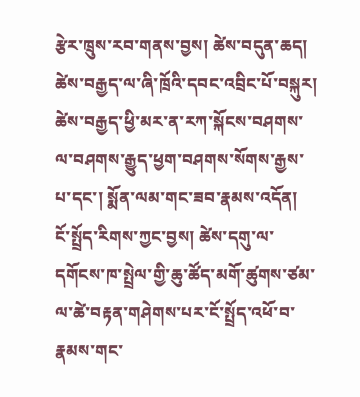རྩེར་ཁྲུས་རབ་གནས་བྱས། ཚེས་བདུན་ཆད། ཚེས་བརྒྱད་ལ་ཞི་ཁྲོའི་དབང་འབྲིང་པོ་བསྐུར། ཚེས་བརྒྱད་ཕྱི་མར་ན་རཀ་སྐོངས་བཤགས་ལ་བཤགས་རྒྱུད་ཕྱག་བཤགས་སོགས་རྒྱས་པ་དང་། སྨོན་ལམ་གང་ཟབ་རྣམས་འདོན། ངོ་སྤྲོད་རིགས་ཀྱང་བྱས། ཚེས་དགུ་ལ་དགོངས་ཁ་སྤྲེལ་གྱི་ཆུ་ཚོད་མགོ་ཚུགས་ཙམ་ལ་ཚེ་བརྟན་གཤེགས་པར་ངོ་སྤྲོད་འཕོ་བ་རྣམས་གང་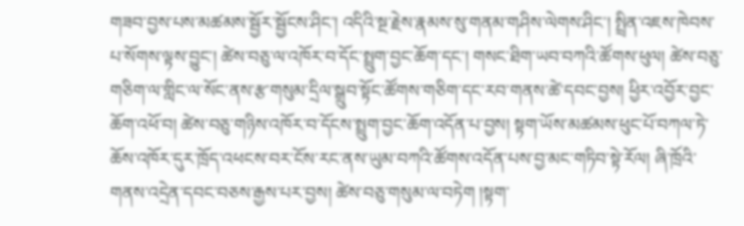གཟབ་བྱས་པས་མཚམས་སྦྱོར་སྦྱོངས་ཤིང་། འདིའི་སྔ་རྗེས་རྣམས་སུ་གནམ་གཤིས་ལེགས་ཤིང་། སྤྲིན་འཇས་ཁེབས་པ་སོགས་ལྟས་བྱུང་། ཚེས་བཅུ་ལ་འཁོར་བ་དོང་སྤྲུག་བྱང་ཆོག་དང་། གསང་ཐིག་ཡབ་བཀའི་ཚོགས་ཕུལ། ཚེས་བཅུ་གཅིག་ལ་གླིང་ལ་སོང་ནས་རྩ་གསུམ་དྲིལ་སྒྲུབ་སྟོང་ཚོགས་གཅིག་དང་རབ་གནས་ཚེ་དབང་བྱས། ཕྱིར་འབྱོར་བྱང་ཆོག་འཕོ་བ། ཚེས་བཅུ་གཉིས་འཁོར་བ་དོངས་སྤྲུག་བྱང་ཆོག་འདོན་པ་བྱས། སྟག་ཡོས་མཚམས་ཕུང་པོ་བཀལ་ཏེ་ཆོས་འཁོར་དུར་ཁྲོད་འཕངས་བར་ངོས་རང་ནས་ཡུམ་བཀའི་ཚོགས་འདོན་པས་བྱ་མང་གཏིབ་སྟེ་རོལ། ཞི་ཁྲོའི་གནས་འདྲེན་དབང་བཅས་རྒྱས་པར་བྱས། ཚེས་བཅུ་གསུམ་ལ་བཏེག །སྟག་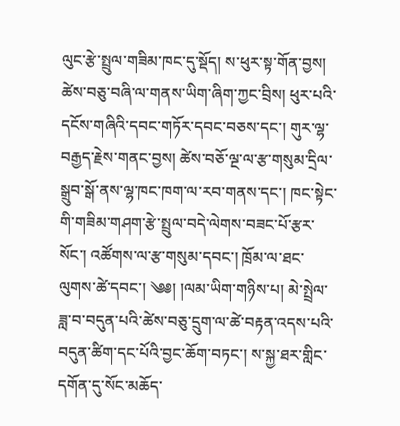ལུང་རྩེ་སྤྲུལ་གཟིམ་ཁང་དུ་སྡོད། ས་ཕུར་སྟ་གོན་བྱས། ཚེས་བཅུ་བཞི་ལ་གནས་ཡིག་ཞིག་ཀྱང་བྲིས། ཕུར་པའི་དངོས་གཞིའི་དབང་གཏོར་དབང་བཅས་དང་། གུར་ལྷ་བརྒྱད་རྗེས་གནང་བྱས། ཚེས་བཅོ་ལྔ་ལ་རྩ་གསུམ་དྲིལ་སྒྲུབ་སྒོ་ནས་ལྷ་ཁང་ཁག་ལ་རབ་གནས་དང་། ཁང་སྟེང་གི་གཟིམ་གཤག་རྩེ་སྤྲུལ་བདེ་ལེགས་བཟང་པོ་རྩར་སོང་། འཚོགས་ལ་རྩ་གསུམ་དབང་། ཁྲོམ་ལ་ཐང་ལུགས་ཚེ་དབང་། ༄༅། །ལམ་ཡིག་གཉིས་པ། མེ་སྤྲེལ་ཟླ་བ་བདུན་པའི་ཚེས་བཅུ་དྲུག་ལ་ཚེ་བརྟན་འདས་པའི་བདུན་ཚིག་དང་པོའི་བྱང་ཆོག་བཏང་། ས་སྐྱ་ཐར་གླིང་དགོན་དུ་སོང་མཆོད་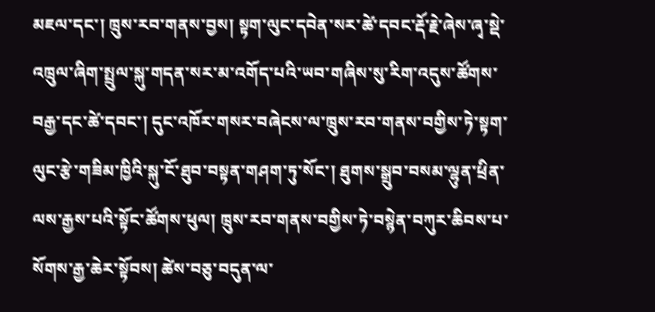མཇལ་དང་། ཁྲུས་རབ་གནས་བྱས། སྟག་ལུང་དབེན་སར་ཚེ་དབང་རྡོ་རྗེ་ཞེས་ཞྭ་སྡེ་འཁྲུལ་ཞིག་སྤྲུལ་སྐུ་གདན་སར་མ་འགོད་པའི་ཡབ་གཞིས་སུ་རིག་འདུས་ཚོགས་བརྒྱ་དང་ཚེ་དབང་། དུང་འཁོར་གསར་བཞེངས་ལ་ཁྲུས་རབ་གནས་བགྱིས་ཏེ་སྟག་ལུང་རྩེ་གཟིམ་ཁྱིའི་སྐུ་ངོ་ཐུབ་བསྟན་གཤག་ཏུ་སོང་། ཐུགས་སྒྲུབ་བསམ་ལྷུན་ཕྲིན་ལས་རྒྱས་པའི་སྟོང་ཚོགས་ཕུལ། ཁྲུས་རབ་གནས་བགྱིས་ཏེ་བསྙེན་བཀུར་ཆིབས་པ་སོགས་རྒྱ་ཆེར་སྟོབས། ཚེས་བཅུ་བདུན་ལ་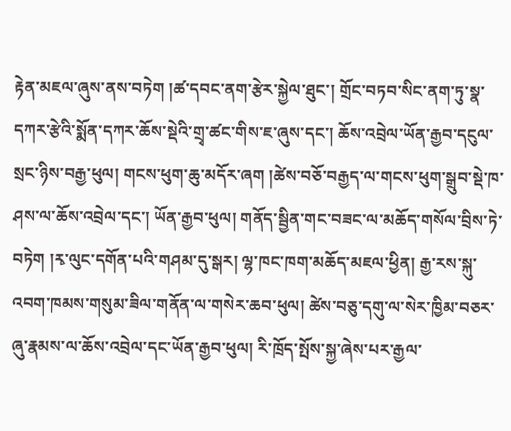རྟེན་མཇལ་ཞུས་ནས་བཏེག །ཚ་དབང་ནག་རྩེར་སྐྱེལ་ཐུང་། གྲོང་བཏབ་སིང་ནག་ཏུ་སྣ་དཀར་རྩེའི་སྨོན་དཀར་ཆོས་སྡེའི་གྲྭ་ཚང་གིས་ཇ་ཞུས་དང་། ཆོས་འབྲེལ་ཡོན་རྒྱབ་དངུལ་སྲང་ཉིས་བརྒྱ་ཕུལ། གངས་ཕུག་ཆུ་མདོར་ཞག །ཚེས་བཅོ་བརྒྱད་ལ་གངས་ཕུག་སྒྲུབ་སྡེ་ཁ་ཤས་ལ་ཆོས་འབྲེལ་དང་། ཡོན་རྒྱབ་ཕུལ། གནོད་སྦྱིན་གང་བཟང་ལ་མཆོད་གསོལ་བྲིས་ཏེ་བཏེག །རྭ་ལུང་དགོན་པའི་གཤམ་དུ་སྒར། ལྷ་ཁང་ཁག་མཆོད་མཇལ་ཕྱིན། རྒྱ་རས་སྐུ་འབག་ཁམས་གསུམ་ཟིལ་གནོན་ལ་གསེར་ཆབ་ཕུལ། ཚེས་བཅུ་དགུ་ལ་སེར་ཁྱིམ་བཅར་ཞུ་རྣམས་ལ་ཆོས་འབྲེལ་དང་ཡོན་རྒྱབ་ཕུལ། རི་ཁྲོད་སྤོས་སྐྱ་ཞེས་པར་རྒྱལ་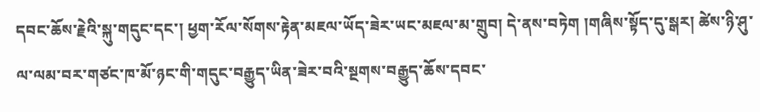དབང་ཆོས་རྗེའི་སྐུ་གདུང་དང་། ཕྱག་རོལ་སོགས་རྟེན་མཇལ་ཡོད་ཟེར་ཡང་མཇལ་མ་གྲུབ། དེ་ནས་བཏེག །གཞིས་སྟོད་དུ་སྒར། ཚེས་ཉི་ཤུ་ལ་ལམ་བར་གཙང་ཁ་མོ་ཉང་གི་གདུང་བརྒྱུད་ཡིན་ཟེར་བའི་སྔགས་བརྒྱུད་ཆོས་དབང་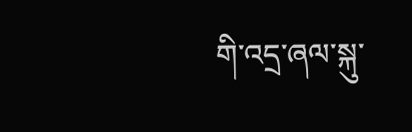གི་འདྲ་ཞལ་སྐུ་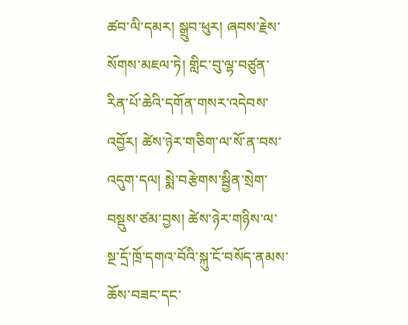ཚབ་ལི་དམར། སྒྲུབ་ཕུར། ཞབས་རྗེས་སོགས་མཇལ་ཏེ། གླིང་བུ་ལྷ་བཙུན་རིན་པོ་ཆེའི་དགོན་གསར་འདེབས་འབྱོར། ཚེས་ཉེར་གཅིག་ལ་སོ་ན་བས་འདུག་དལ། སྨེ་བརྩེགས་སྦྱིན་སྲེག་བསྡུས་ཙམ་བྱས། ཚེས་ཉེར་གཉིས་ལ་སྔ་དྲོ་ཁྲོ་དགའ་བོའི་སྐུ་ངོ་བསོད་ནམས་ཆོས་བཟང་དང་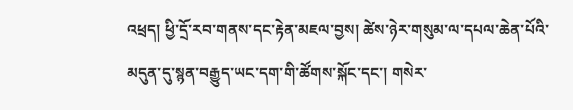འཕྲད། ཕྱི་དྲོ་རབ་གནས་དང་རྟེན་མཇལ་བྱས། ཚེས་ཉེར་གསུམ་ལ་དཔལ་ཆེན་པོའི་མདུན་དུ་སྙན་བརྒྱུད་ཡང་དག་གི་ཚོགས་སྐོང་དང་། གསེར་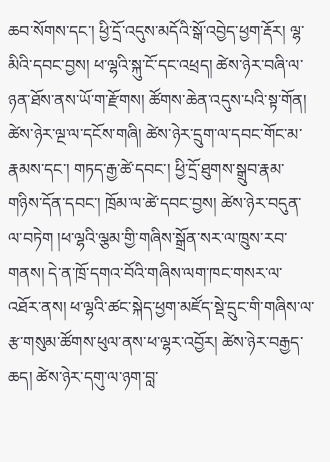ཆབ་སོགས་དང་། ཕྱི་དྲོ་འདུས་མདོའི་སྒོ་འབྱེད་ཕྱག་རྡོར། ལྷ་མིའི་དབང་བྱས། ཕ་ལྷའི་སྐུ་ངོ་དང་འཕྲད། ཚེས་ཉེར་བཞི་ལ་ཉན་ཐོས་ནས་ཡོ་ག་རྫོགས། ཚོགས་ཆེན་འདུས་པའི་སྟ་གོན། ཚེས་ཉེར་ལྔ་ལ་དངོས་གཞི། ཚེས་ཉེར་དྲུག་ལ་དབང་གོང་མ་རྣམས་དང་། གཏད་རྒྱ་ཚེ་དབང་། ཕྱི་དྲོ་ཐུགས་སྒྲུབ་རྣམ་གཉིས་དོན་དབང་། ཁྲོམ་ལ་ཚེ་དབང་བྱས། ཚེས་ཉེར་བདུན་ལ་བཏེག །ཕ་ལྷའི་ལྕམ་གྱི་གཞིས་སྒྲོན་སར་ལ་ཁྲུས་རབ་གནས། དེ་ན་ཁྲོ་དགའ་བོའི་གཞིས་ལག་ཁང་གསར་ལ་འཐོར་ནས། ཕ་ལྷའི་ཚང་སྐེད་ཕྱག་མཛོད་སྡེ་དྲུང་གི་གཞིས་ལ་རྩ་གསུམ་ཚོགས་ཕུལ་ནས་ཕ་ལྷར་འབྱོར། ཚེས་ཉེར་བརྒྱད་ཆད། ཚེས་ཉེར་དགུ་ལ་ཉག་བླ་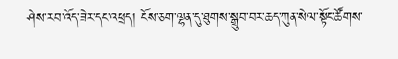ཤེས་རབ་འོད་ཟེར་དང་འཕྲད། ངོས་ཅག་ལྷན་དུ་ཐུགས་སྒྲུབ་བར་ཆད་ཀུན་སེལ་སྟོང་ཚོགས་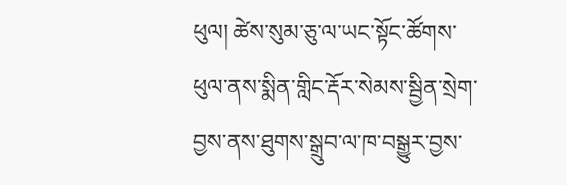ཕུལ། ཚེས་སུམ་ཅུ་ལ་ཡང་སྟོང་ཚོགས་ཕུལ་ནས་སྨིན་གླིང་རྡོར་སེམས་སྦྱིན་སྲེག་བྱས་ནས་ཐུགས་སྒྲུབ་ལ་ཁ་བསྒྱུར་བྱས་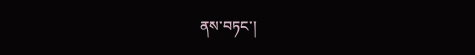ནས་བཏང་།